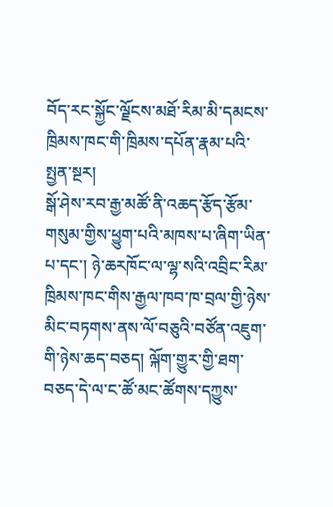བོད་རང་སྐྱོང་ལྗོངས་མཐོ་རིམ་མི་དམངས་ཁྲིམས་ཁང་གི་ཁྲིམས་དཔོན་རྣམ་པའི་སྤྱན་སྔར།
སྒོ་ཤེས་རབ་རྒྱ་མཚོ་ནི་འཆད་རྩོད་རྩོམ་གསུམ་གྱིས་ཕྱུག་པའི་མཁས་པ་ཞིག་ཡིན་པ་དང་། ཉེ་ཆརཁོང་ལ་ལྷ་སའི་འབྲིང་རིམ་ཁྲིམས་ཁང་གིས་རྒྱལ་ཁབ་ཁ་བྲལ་གྱི་ཉེས་མིང་བཏགས་ནས་ལོ་བཅུའི་བཙོན་འཇུག་གི་ཉེས་ཆད་བཅད། ལྐོག་གྱུར་གྱི་ཐག་བཅད་དེ་ལ་ང་ཚོ་མང་ཚོགས་དཀྱུས་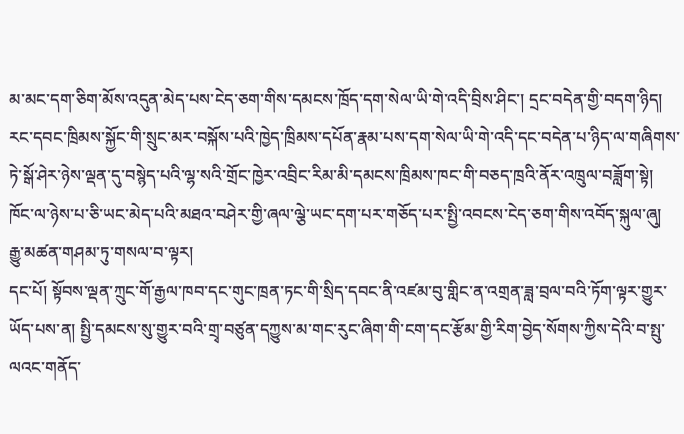མ་མང་དག་ཅིག་མོས་འདུན་མེད་པས་ངེད་ཅག་གིས་དམངས་ཁྲོད་དག་སེལ་ཡི་གེ་འདི་བྲིས་ཤིང་། དྲང་བདེན་གྱི་བདག་ཉིད། རང་དབང་ཁྲིམས་སྐྱོང་གི་སྲུང་མར་བསྐོས་པའི་ཁྱེད་ཁྲིམས་དཔོན་རྣམ་པས་དག་སེལ་ཡི་གེ་འདི་དང་བདེན་པ་ཉིད་ལ་གཞིགས་ཏེ་སྒོ་ཤེར་ཉེས་ལྡན་དུ་བསྙེད་པའི་ལྷ་སའི་གྲོང་ཁྱེར་འབྲིང་རིམ་མི་དམངས་ཁྲིམས་ཁང་གི་བཅད་ཁྲའི་ནོར་འཁྲུལ་བཟློག་སྟེ། ཁོང་ལ་ཉེས་པ་ཅི་ཡང་མེད་པའི་མཐའ་བཤེར་གྱི་ཞལ་ལྕེ་ཡང་དག་པར་གཅོད་པར་སྤྱི་འབངས་ངེད་ཅག་གིས་འབོད་སྐུལ་ཞུ། རྒྱུ་མཚན་གཤམ་ཏུ་གསལ་བ་ལྟར།
དང་པོ། སྟོབས་ལྡན་ཀྲུང་གོ་རྒྱལ་ཁབ་དང་གུང་ཁྲན་ཏང་གི་སྲིད་དབང་ནི་འཛམ་བུ་གླིང་ན་འགྲན་ཟླ་བྲལ་བའི་ཏོག་ལྟར་གྱུར་ཡོད་པས་ན། སྤྱི་དམངས་སུ་གྱུར་བའི་གྲྭ་བཙུན་དཀྱུས་མ་གང་རུང་ཞིག་གི་ངག་དང་རྩོམ་གྱི་རིག་བྱེད་སོགས་ཀྱིས་དེའི་བ་སྤུ་ལའང་གནོད་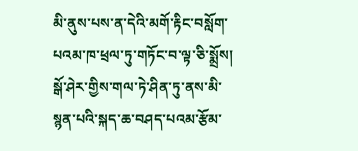མི་ནུས་པས་ན་དེའི་མགོ་རྟིང་བསློག་པའམ་ཁ་ཕྲལ་ཏུ་གཏོང་བ་ལྟ་ཅི་སྨྲོས། སྒོ་ཤེར་གྱིས་གལ་ཏེ་ཤིན་ཏུ་ནས་མི་སྙན་པའི་སྐད་ཆ་བཤད་པའམ་རྩོམ་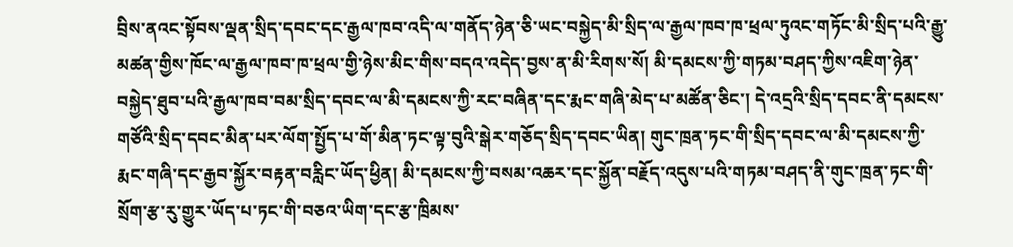བྲིས་ནའང་སྟོབས་ལྡན་སྲིད་དབང་དང་རྒྱལ་ཁབ་འདི་ལ་གནོད་ཉེན་ཅི་ཡང་བསྐྱེད་མི་སྲིད་ལ་རྒྱལ་ཁབ་ཁ་ཕྲལ་ཏུའང་གཏོང་མི་སྲིད་པའི་རྒྱུ་མཚན་གྱིས་ཁོང་ལ་རྒྱལ་ཁབ་ཁ་ཕྲལ་གྱི་ཉེས་མིང་གིས་བདའ་འདེད་བྱས་ན་མི་རིགས་སོ། མི་དམངས་ཀྱི་གཏམ་བཤད་ཀྱིས་འཇིག་ཉེན་བསྐྱེད་ཐུབ་པའི་རྒྱལ་ཁབ་བམ་སྲིད་དབང་ལ་མི་དམངས་ཀྱི་རང་བཞིན་དང་རྨང་གཞི་མེད་པ་མཚོན་ཅིང་། དེ་འདྲའི་སྲིད་དབང་ནི་དམངས་གཙོའི་སྲིད་དབང་མིན་པར་ལོག་སྤྱོད་པ་གོ་མིན་ཏང་ལྟ་བུའི་སྒེར་གཅོད་སྲིད་དབང་ཡིན། གུང་ཁྲན་ཏང་གི་སྲིད་དབང་ལ་མི་དམངས་ཀྱི་རྨང་གཞི་དང་རྒྱབ་སྐྱོར་བརྟན་བརླིང་ཡོད་ཕྱིན། མི་དམངས་ཀྱི་བསམ་འཆར་དང་སྐྱོན་བརྗོད་འདུས་པའི་གཏམ་བཤད་ནི་གུང་ཁྲན་ཏང་གི་སྲོག་རྩ་རུ་གྱུར་ཡོད་པ་ཏང་གི་བཅའ་ཡིག་དང་རྩ་ཁྲིམས་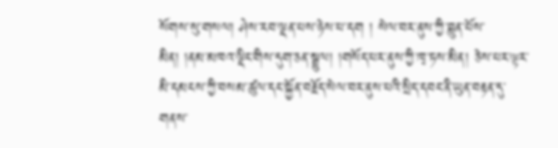སོགས་སུ་གསལ། ཤེས་རབ་ལྡན་པས་ཉེས་པ་དག ། སེལ་བར་ནུས་ཀྱི་བླུན་པོས་མིན། །ནམ་མཁའ་ལྡིང་གིས་དུག་ཅན་སྦྲུལ། །གསོད་པར་ནུས་ཀྱི་ཁྭ་ཏས་མིན། ཅེས་པར་ལྟར་མི་དམངས་ཀྱི་བསམ་ཚུལ་དང་སྐྱོན་བརྗོད་སེལ་བར་ནུས་པའི་སྲིད་དབང་ནི་ཡུན་བརྟན་དུ་གནས་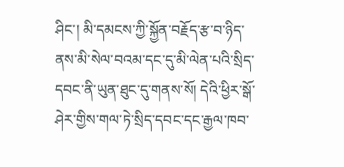ཤིང་། མི་དམངས་ཀྱི་སྐྱོན་བརྗོད་རྩ་བ་ཉིད་ནས་མི་སེལ་བའམ་དང་དུ་མི་ལེན་པའི་སྲིད་དབང་ནི་ཡུན་ཐུང་དུ་གནས་སོ། དེའི་ཕྱིར་སྒོ་ཤེར་གྱིས་གལ་ཏེ་སྲིད་དབང་དང་རྒྱལ་ཁབ་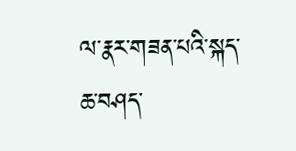ལ་རྣར་གཟན་པའི་སྐད་ཆ་བཤད་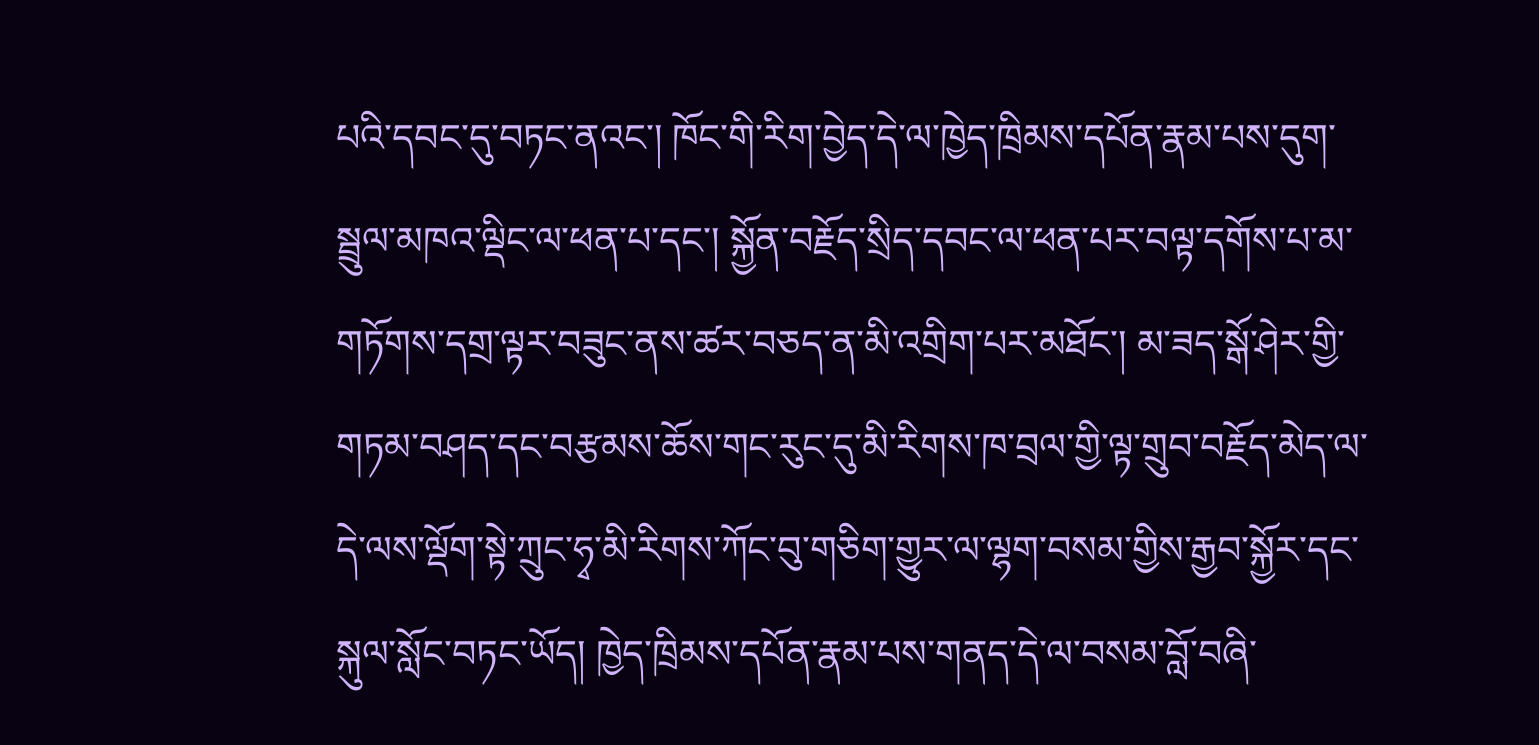པའི་དབང་དུ་བཏང་ནའང་། ཁོང་གི་རིག་བྱེད་དེ་ལ་ཁྱེད་ཁྲིམས་དཔོན་རྣམ་པས་དུག་སྦྲུལ་མཁའ་ལྡིང་ལ་ཕན་པ་དང་། སྐྱོན་བརྗོད་སྲིད་དབང་ལ་ཕན་པར་བལྟ་དགོས་པ་མ་གཏོགས་དགྲ་ལྟར་བཟུང་ནས་ཚར་བཅད་ན་མི་འགྲིག་པར་མཐོང་། མ་ཟད་སྒོ་ཤེར་གྱི་གཏམ་བཤད་དང་བརྩམས་ཆོས་གང་རུང་དུ་མི་རིགས་ཁ་བྲལ་གྱི་ལྟ་གྲུབ་བརྗོད་མེད་ལ་དེ་ལས་ལྡོག་སྟེ་ཀྲུང་ཧྭ་མི་རིགས་ཀོང་བུ་གཅིག་གྱུར་ལ་ལྷག་བསམ་གྱིས་རྒྱབ་སྐྱོར་དང་སྐུལ་སློང་བཏང་ཡོད། ཁྱེད་ཁྲིམས་དཔོན་རྣམ་པས་གནད་དེ་ལ་བསམ་བློ་བཞི་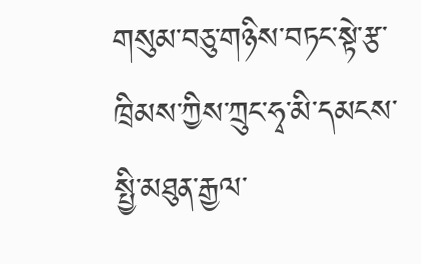གསུམ་བཅུ་གཉིས་བཏང་སྟེ་རྩ་ཁྲིམས་ཀྱིས་ཀྲུང་ཧྭ་མི་དམངས་སྤྱི་མཐུན་རྒྱལ་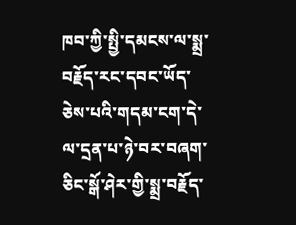ཁབ་ཀྱི་སྤྱི་དམངས་ལ་སྨྲ་བརྗོད་རང་དབང་ཡོད་ཅེས་པའི་གདམ་ངག་དེ་ལ་དྲན་པ་ཉེ་བར་བཞག་ཅིང་སྒོ་ཤེར་གྱི་སྨྲ་བརྗོད་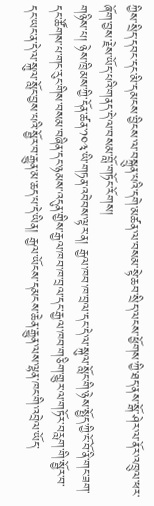ཀྱིས་སྲིད་དབང་དང་མི་དམངས་བྱིངས་ལ་བསྐྲུན་པའི་དགེ་མཚན་ལ་བསམ་སྟེ་ཆབ་སྲིད་ལངས་ཕྱོགས་ཀྱི་ཐད་ནས་སྒོ་ཤེར་ལ་ནོར་འཁྲུལ་ཕར་ཞོག་བྱས་རྗེས་ཡོད་པའི་གནད་དེ་ལ་བསམ་བློ་གཏོང་རོགས།
གཉིས་པ། ཉེས་ཁྲིམས་ཀྱི་དོན་ཚན་༡༠༣་ཡི་གཏན་འབེབས་ལྟར་ན། རྒྱལ་ཁབ་ཁ་བྲལ་དང་དེ་ལ་སྐུལ་སློང་གི་ཉེས་སྤྱོད་ཀྱི་ངོ་བོ་ནི་གང་ཟག་དང་ཚོགས་པ་གང་རུང་གིས་བསམ་བཞིན་དང་ཉམས་འདུན་གྱིས་རྒྱལ་ཁབ་ཁ་བྲལ་དང་རྒྱལ་ཁབ་གཅིག་གྱུར་ལ་གཏོར་བརླག་གི་སྦྱོར་བ་དང་ཡང་ན་དེ་ལ་སྐུལ་སློང་བྱས་པའི་སྦྱོར་བ་རྒྱུན་མ་ཆད་པ་དེ་ཡིན། རྒྱལ་ཡོངས་དམངས་ཆེན་རྒྱུན་ལས་ལྷན་ཁང་གི་འབྲེལ་ཡོད་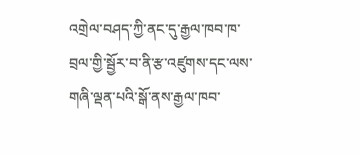འགྲེལ་བཤད་ཀྱི་ནང་དུ་རྒྱལ་ཁབ་ཁ་བྲལ་གྱི་སྦྱོར་བ་ནི་རྩ་འཛུགས་དང་ལས་གཞི་ལྡན་པའི་སྒོ་ནས་རྒྱལ་ཁབ་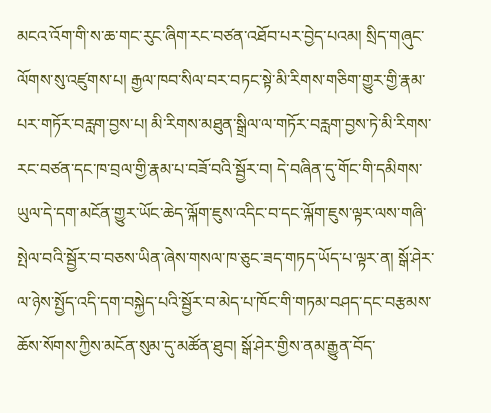མངའ་འོག་གི་ས་ཆ་གང་རུང་ཞིག་རང་བཙན་འཐོབ་པར་བྱེད་པའམ། སྲིད་གཞུང་ལོགས་སུ་འཛུགས་པ། རྒྱལ་ཁབ་སིལ་བར་བཏང་སྟེ་མི་རིགས་གཅིག་གྱུར་གྱི་རྣམ་པར་གཏོར་བརླག་བྱས་པ། མི་རིགས་མཐུན་སྒྲིལ་ལ་གཏོར་བརླག་བྱས་ཏེ་མི་རིགས་རང་བཙན་དང་ཁ་བྲལ་གྱི་རྣམ་པ་བཟོ་བའི་སྦྱོར་བ། དེ་བཞིན་དུ་གོང་གི་དམིགས་ཡུལ་དེ་དག་མངོན་གྱུར་ཡོང་ཆེད་ལྐོག་ཇུས་འདིང་བ་དང་ལྐོག་ཇུས་ལྟར་ལས་གཞི་སྤེལ་བའི་སྦྱོར་བ་བཅས་ཡིན་ཞེས་གསལ་ཁ་ཅུང་ཟད་གཏད་ཡོད་པ་ལྟར་ན། སྒོ་ཤེར་ལ་ཉེས་སྤྱོད་འདི་དག་བསྐྱེད་པའི་སྦྱོར་བ་མེད་པ་ཁོང་གི་གཏམ་བཤད་དང་བརྩམས་ཆོས་སོགས་ཀྱིས་མངོན་སུམ་དུ་མཚོན་ཐུབ། སྒོ་ཤེར་གྱིས་ནམ་རྒྱུན་བོད་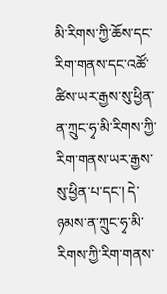མི་རིགས་ཀྱི་ཆོས་དང་རིག་གནས་དང་འཚོ་ཚིས་ཡར་རྒྱས་སུ་ཕྱིན་ན་ཀྲུང་ཧྭ་མི་རིགས་ཀྱི་རིག་གནས་ཡར་རྒྱས་སུ་ཕྱིན་པ་དང་། དེ་ཉམས་ན་ཀྲུང་ཧྭ་མི་རིགས་ཀྱི་རིག་གནས་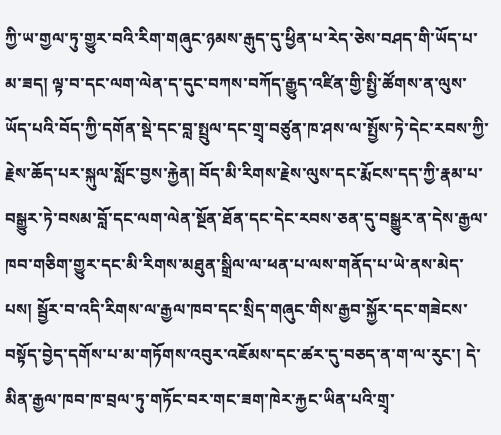ཀྱི་ཡ་གྱལ་ཏུ་གྱུར་བའི་རིག་གཞུང་ཉམས་རྒུད་དུ་ཕྱིན་པ་རེད་ཅེས་བཤད་གི་ཡོད་པ་མ་ཟད། ལྟ་བ་དང་ལག་ལེན་ད་དུང་བཀས་བཀོད་རྒྱུད་འཛིན་གྱི་སྤྱི་ཚོགས་ན་ལུས་ཡོད་པའི་བོད་ཀྱི་དགོན་སྡེ་དང་བླ་སྤྲུལ་དང་གྲྭ་བཙུན་ཁ་ཤས་ལ་སྤྱོས་ཏེ་དེང་རབས་ཀྱི་རྗེས་ཆོད་པར་སྐུལ་སློང་བྱས་རྐྱེན། བོད་མི་རིགས་རྗེས་ལུས་དང་རྨོངས་དད་ཀྱི་རྣམ་པ་བསྒྱུར་ཏེ་བསམ་བློ་དང་ལག་ལེན་སྔོན་ཐོན་དང་དེང་རབས་ཅན་དུ་བསྒྱུར་ན་དེས་རྒྱལ་ཁབ་གཅིག་གྱུར་དང་མི་རིགས་མཐུན་སྒྲིལ་ལ་ཕན་པ་ལས་གནོད་པ་ཡེ་ནས་མེད་པས། སྦྱོར་བ་འདི་རིགས་ལ་རྒྱལ་ཁབ་དང་སྲིད་གཞུང་གིས་རྒྱབ་སྐྱོར་དང་གཟེངས་བསྟོད་བྱེད་དགོས་པ་མ་གཏོགས་འབུར་འཇོམས་དང་ཚར་དུ་བཅད་ན་ག་ལ་རུང་། དེ་མིན་རྒྱལ་ཁབ་ཁ་བྲལ་ཏུ་གཏོང་བར་གང་ཟག་ཁེར་རྐྱང་ཡིན་པའི་གྲྭ་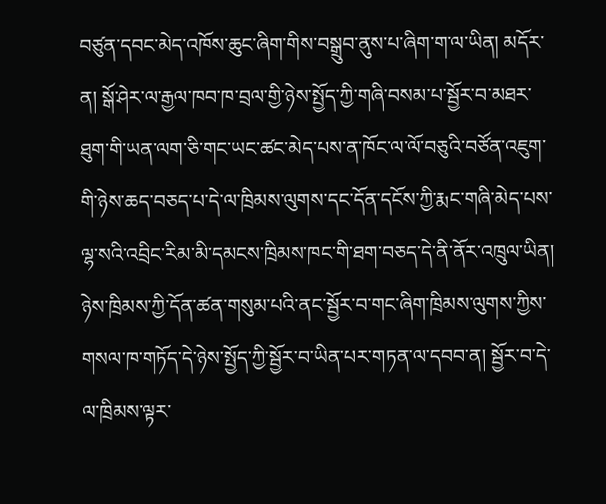བཙུན་དབང་མེད་འཁོས་ཆུང་ཞིག་གིས་བསྒྲུབ་ནུས་པ་ཞིག་ག་ལ་ཡིན། མདོར་ན། སྒོ་ཤེར་ལ་རྒྱལ་ཁབ་ཁ་བྲལ་གྱི་ཉེས་སྤྱོད་ཀྱི་གཞི་བསམ་པ་སྦྱོར་བ་མཐར་ཐུག་གི་ཡན་ལག་ཅི་གང་ཡང་ཚང་མེད་པས་ན་ཁོང་ལ་ལོ་བཅུའི་བཙོན་འཇུག་གི་ཉེས་ཆད་བཅད་པ་དེ་ལ་ཁྲིམས་ལུགས་དང་དོན་དངོས་ཀྱི་རྨང་གཞི་མེད་པས་ལྷ་སའི་འབྲིང་རིམ་མི་དམངས་ཁྲིམས་ཁང་གི་ཐག་བཅད་དེ་ནི་ནོར་འཁྲུལ་ཡིན། ཉེས་ཁྲིམས་ཀྱི་དོན་ཚན་གསུམ་པའི་ནང་སྦྱོར་བ་གང་ཞིག་ཁྲིམས་ལུགས་ཀྱིས་གསལ་ཁ་གཏོད་དེ་ཉེས་སྤྱོད་ཀྱི་སྦྱོར་བ་ཡིན་པར་གཏན་ལ་དབབ་ན། སྦྱོར་བ་དེ་ལ་ཁྲིམས་ལྟར་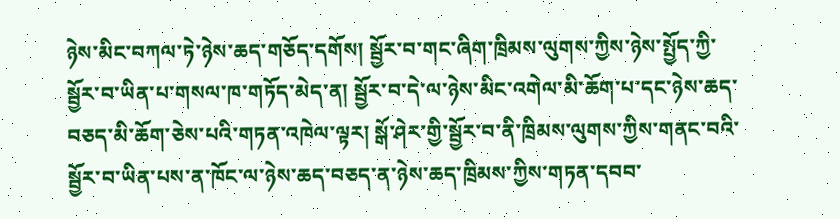ཉེས་མིང་བཀལ་ཏེ་ཉེས་ཆད་གཅོད་དགོས། སྦྱོར་བ་གང་ཞིག་ཁྲིམས་ལུགས་ཀྱིས་ཉེས་སྤྱོད་ཀྱི་སྦྱོར་བ་ཡིན་པ་གསལ་ཁ་གཏོད་མེད་ན། སྦྱོར་བ་དེ་ལ་ཉེས་མིང་འགེལ་མི་ཆོག་པ་དང་ཉེས་ཆད་བཅད་མི་ཆོག་ཅེས་པའི་གཏན་འཁེལ་ལྟར། སྒོ་ཤེར་གྱི་སྦྱོར་བ་ནི་ཁྲིམས་ལུགས་ཀྱིས་གནང་བའི་སྦྱོར་བ་ཡིན་པས་ན་ཁོང་ལ་ཉེས་ཆད་བཅད་ན་ཉེས་ཆད་ཁྲིམས་ཀྱིས་གཏན་དབབ་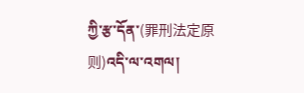ཀྱི་རྩ་དོན་(罪刑法定原则)འདི་ལ་འགལ།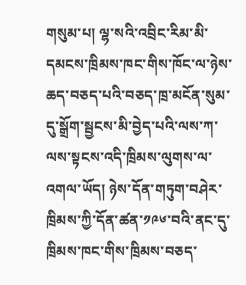གསུམ་པ། ལྷ་སའི་འབྲིང་རིམ་མི་དམངས་ཁྲིམས་ཁང་གིས་ཁོང་ལ་ཉེས་ཆད་བཅད་པའི་བཅད་ཁྲ་མངོན་སུམ་དུ་སྒྲོག་སྦྱངས་མི་བྱེད་པའི་ལས་ཀ་ལས་སྟངས་འདི་ཁྲིམས་ལུགས་ལ་འགལ་ཡོད། ཉེས་དོན་གཏུག་བཤེར་ཁྲིམས་ཀྱི་དོན་ཚན་༡༩༦་བའི་ནང་དུ་ཁྲིམས་ཁང་གིས་ཁྲིམས་བཅད་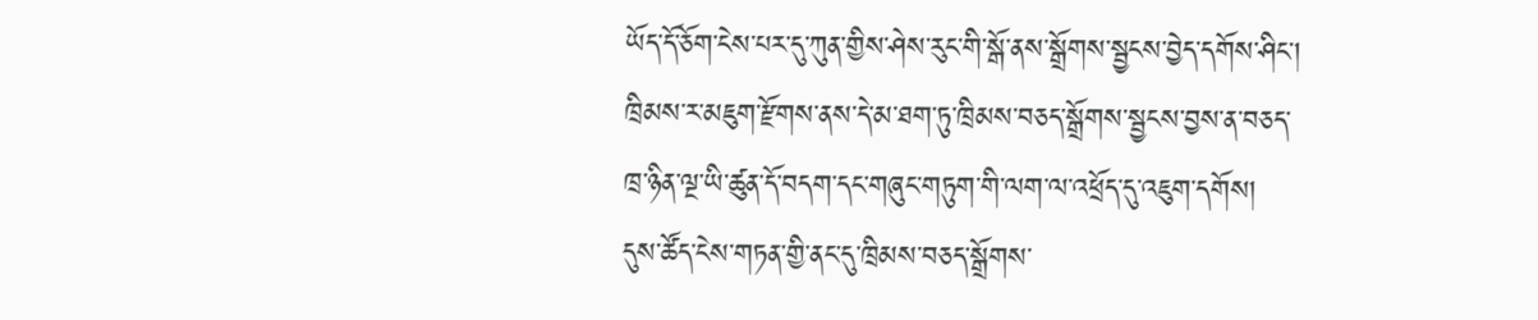ཡོད་དོ་ཅོག་ངེས་པར་དུ་ཀུན་གྱིས་ཤེས་རུང་གི་སྒོ་ནས་སྒྲོགས་སྦྱངས་བྱེད་དགོས་ཤིང་། ཁྲིམས་ར་མཇུག་རྫོགས་ནས་དེ་མ་ཐག་ཏུ་ཁྲིམས་བཅད་སྒྲོགས་སྦྱངས་བྱས་ན་བཅད་ཁྲ་ཉིན་ལྔ་ཡི་ཚུན་དོ་བདག་དང་གཞུང་གཏུག་གི་ལག་ལ་འཕྲོད་དུ་འཇུག་དགོས། དུས་ཚོད་ངེས་གཏན་གྱི་ནང་དུ་ཁྲིམས་བཅད་སྒྲོགས་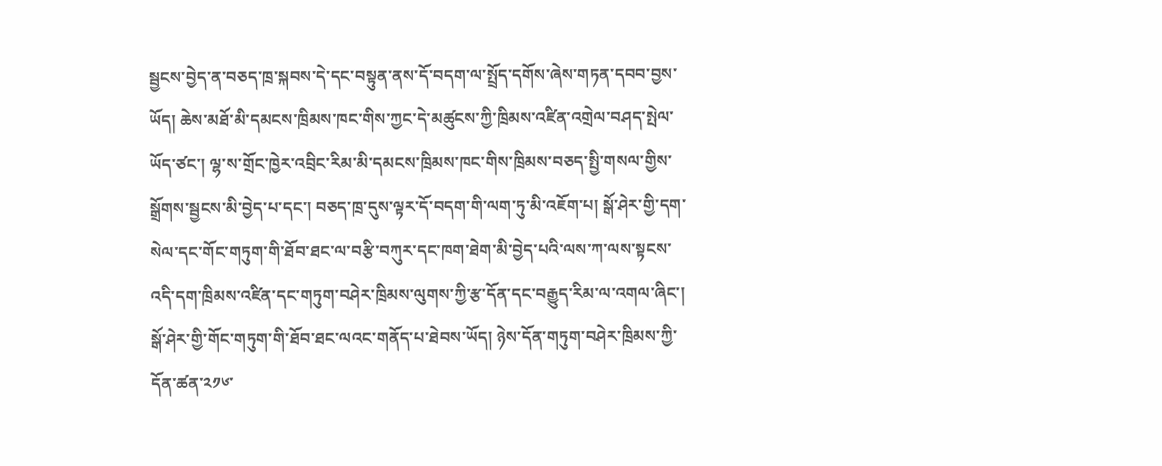སྦྱངས་བྱེད་ན་བཅད་ཁྲ་སྐབས་དེ་དང་བསྟུན་ནས་དོ་བདག་ལ་སྤྲོད་དགོས་ཞེས་གཏན་དབབ་བྱས་ཡོད། ཆེས་མཐོ་མི་དམངས་ཁྲིམས་ཁང་གིས་ཀྱང་དེ་མཚུངས་ཀྱི་ཁྲིམས་འཛིན་འགྲེལ་བཤད་སྤེལ་ཡོད་ཙང་། ལྷ་ས་གྲོང་ཁྱེར་འབྲིང་རིམ་མི་དམངས་ཁྲིམས་ཁང་གིས་ཁྲིམས་བཅད་སྤྱི་གསལ་གྱིས་སྒྲོགས་སྦྱངས་མི་བྱེད་པ་དང་། བཅད་ཁྲ་དུས་ལྟར་དོ་བདག་གི་ལག་ཏུ་མི་འཇོག་པ། སྒོ་ཤེར་གྱི་དག་སེལ་དང་གོང་གཏུག་གི་ཐོབ་ཐང་ལ་བརྩི་བཀུར་དང་ཁག་ཐེག་མི་བྱེད་པའི་ལས་ཀ་ལས་སྟངས་འདི་དག་ཁྲིམས་འཛིན་དང་གཏུག་བཤེར་ཁྲིམས་ལུགས་ཀྱི་རྩ་དོན་དང་བརྒྱུད་རིམ་ལ་འགལ་ཞིང་། སྒོ་ཤེར་གྱི་གོང་གཏུག་གི་ཐོབ་ཐང་ལའང་གནོད་པ་ཐེབས་ཡོད། ཉེས་དོན་གཏུག་བཤེར་ཁྲིམས་ཀྱི་དོན་ཚན་༢༡༦་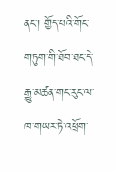ནང་། གྱོད་པའི་གོང་གཏུག་གི་ཐོབ་ཐང་དེ་རྒྱུ་མཚན་གང་རུང་ལ་ཁ་གཡར་ཏེ་འཕྲོག་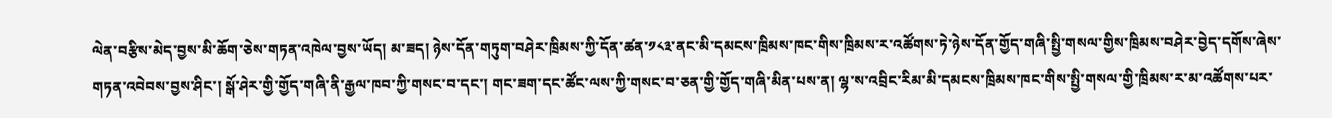ལེན་བརྩིས་མེད་བྱས་མི་ཆོག་ཅེས་གཏན་འཁེལ་བྱས་ཡོད། མ་ཟད། ཉེས་དོན་གཏུག་བཤེར་ཁྲིམས་ཀྱི་དོན་ཚན་༡༨༣་ནང་མི་དམངས་ཁྲིམས་ཁང་གིས་ཁྲིམས་ར་འཚོགས་ཏེ་ཉེས་དོན་གྱོད་གཞི་སྤྱི་གསལ་གྱིས་ཁྲིམས་བཤེར་བྱེད་དགོས་ཞེས་གཏན་འབེབས་བྱས་ཤིང་། སྒོ་ཤེར་གྱི་གྱོད་གཞི་ནི་རྒྱལ་ཁབ་ཀྱི་གསང་བ་དང་། གང་ཟག་དང་ཚོང་ལས་ཀྱི་གསང་བ་ཅན་གྱི་གྱོད་གཞི་མིན་པས་ན། ལྷ་ས་འབྲིང་རིམ་མི་དམངས་ཁྲིམས་ཁང་གིས་སྤྱི་གསལ་གྱི་ཁྲིམས་ར་མ་འཚོགས་པར་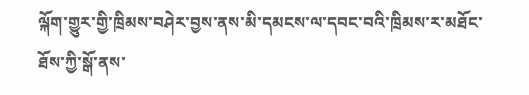ལྐོག་གྱུར་གྱི་ཁྲིམས་བཤེར་བྱས་ནས་མི་དམངས་ལ་དབང་བའི་ཁྲིམས་ར་མཐོང་ཐོས་ཀྱི་སྒོ་ནས་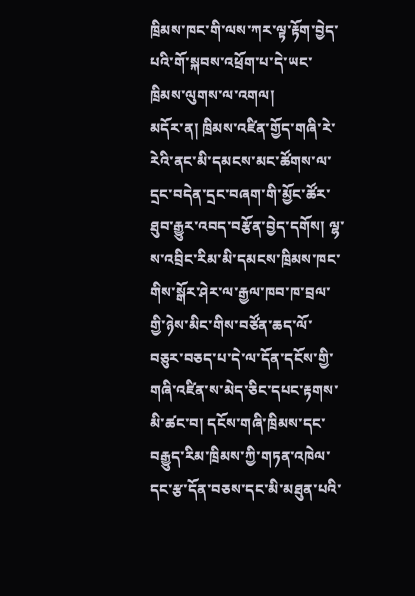ཁྲིམས་ཁང་གི་ལས་ཀར་ལྟ་རྟོག་བྱེད་པའི་གོ་སྐབས་འཕྲོག་པ་དེ་ཡང་ཁྲིམས་ལུགས་ལ་འགལ།
མདོར་ན། ཁྲིམས་འཛིན་གྱོད་གཞི་རེ་རེའི་ནང་མི་དམངས་མང་ཚོགས་ལ་དྲང་བདེན་དྲང་བཞག་གི་མྱོང་ཚོར་ཐུབ་རྒྱུར་འབད་བརྩོན་བྱེད་དགོས། ལྷ་ས་འབྲིང་རིམ་མི་དམངས་ཁྲིམས་ཁང་གིས་སྒོར་ཤེར་ལ་རྒྱལ་ཁབ་ཁ་བྲལ་གྱི་ཉེས་མིང་གིས་བཙོན་ཆད་ལོ་བཅུར་བཅད་པ་དེ་ལ་དོན་དངོས་གྱི་གཞི་འཛིན་ས་མེད་ཅིང་དཔང་རྟགས་མི་ཚང་བ། དངོས་གཞི་ཁྲིམས་དང་བརྒྱུད་རིམ་ཁྲིམས་ཀྱི་གཏན་འཁེལ་དང་རྩ་དོན་བཅས་དང་མི་མཐུན་པའི་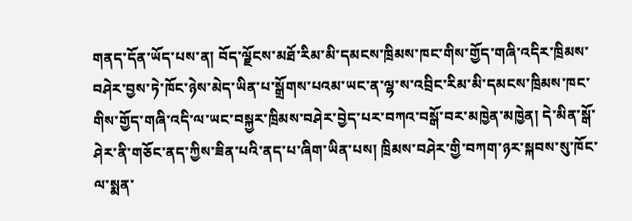གནད་དོན་ཡོད་པས་ན། བོད་ལྗོངས་མཐོ་རིམ་མི་དམངས་ཁྲིམས་ཁང་གིས་གྱོད་གཞི་འདིར་ཁྲིམས་བཤེར་བྱས་ཏེ་ཁོང་ཉེས་མེད་ཡིན་པ་སྒྲོགས་པའམ་ཡང་ན་ལྷ་ས་འབྲིང་རིམ་མི་དམངས་ཁྲིམས་ཁང་གིས་གྱོད་གཞི་འདི་ལ་ཡང་བསྐྱར་ཁྲིམས་བཤེར་བྱེད་པར་བཀའ་བསྒོ་བར་མཁྱེན་མཁྱེན། དེ་མིན་སྒོ་ཤེར་ནི་གཅོང་ནད་ཀྱིས་ཟིན་པའི་ནད་པ་ཞིག་ཡིན་པས། ཁྲིམས་བཤེར་གྱི་བཀག་ཉར་སྐབས་སུ་ཁོང་ལ་སྨན་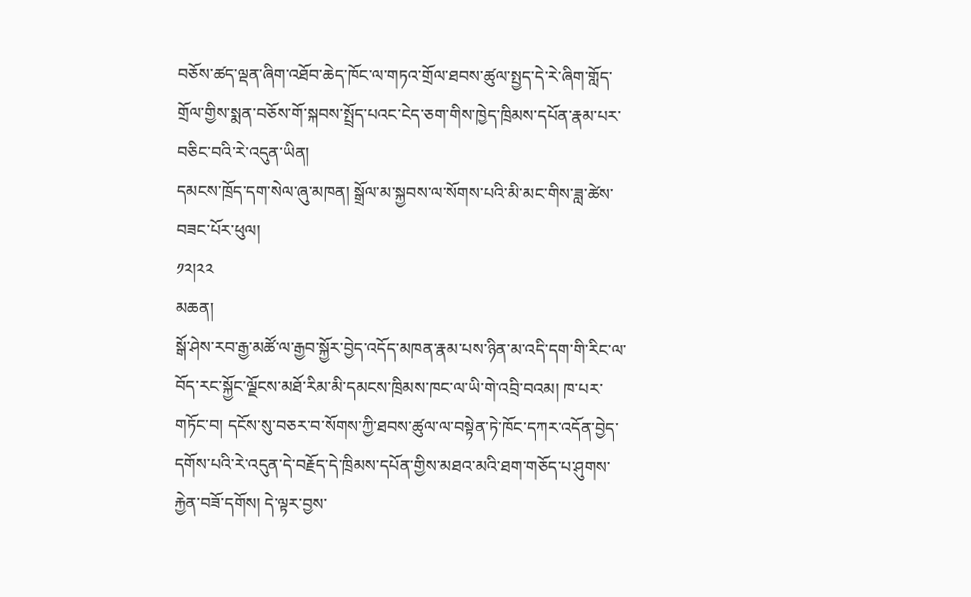བཅོས་ཚད་ལྡན་ཞིག་འཐོབ་ཆེད་ཁོང་ལ་གཏའ་གྲོལ་ཐབས་ཚུལ་སྤྱད་དེ་རེ་ཞིག་གློད་གྲོལ་གྱིས་སྨན་བཅོས་གོ་སྐབས་སྤྲོད་པའང་ངེད་ཅག་གིས་ཁྱེད་ཁྲིམས་དཔོན་རྣམ་པར་བཅིང་བའི་རེ་འདུན་ཡིན།
དམངས་ཁྲོད་དག་སེལ་ཞུ་མཁན། སྒྲོལ་མ་སྐྱབས་ལ་སོགས་པའི་མི་མང་གིས་ཟླ་ཚེས་བཟང་པོར་ཕུལ།
༡༢།༢༢
མཆན།
སྒོ་ཤེས་རབ་རྒྱ་མཚོ་ལ་རྒྱབ་སྐྱོར་བྱེད་འདོད་མཁན་རྣམ་པས་ཉིན་མ་འདི་དག་གི་རིང་ལ་བོད་རང་སྐྱོང་ལྗོངས་མཐོ་རིམ་མི་དམངས་ཁྲིམས་ཁང་ལ་ཡི་གེ་འབྲི་བའམ། ཁ་པར་གཏོང་བ། དངོས་སུ་བཅར་བ་སོགས་ཀྱི་ཐབས་ཚུལ་ལ་བསྟེན་ཏེ་ཁོང་དཀར་འདོན་བྱེད་དགོས་པའི་རེ་འདུན་དེ་བརྗོད་དེ་ཁྲིམས་དཔོན་གྱིས་མཐའ་མའི་ཐག་གཅོད་པ་ཤུགས་རྐྱེན་བཟོ་དགོས། དེ་ལྟར་བྱས་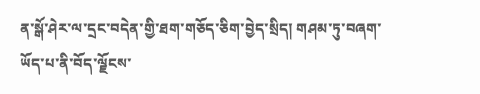ན་སྒོ་ཤེར་ལ་དྲང་བདེན་གྱི་ཐག་གཅོད་ཅིག་བྱེད་སྲིད། གཤམ་ཏུ་བཞག་ཡོད་པ་ནི་བོད་ལྗོངས་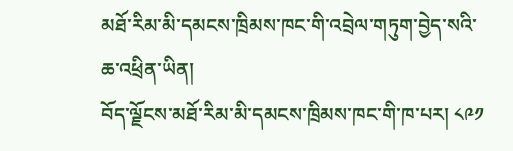མཐོ་རིམ་མི་དམངས་ཁྲིམས་ཁང་གི་འབྲེལ་གཏུག་བྱེད་སའི་ཆ་འཕྲིན་ཡིན།
བོད་ལྗོངས་མཐོ་རིམ་མི་དམངས་ཁྲིམས་ཁང་གི་ཁ་པར། ༨༩༡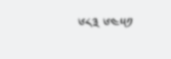༦༨༣ ༦༤༥༡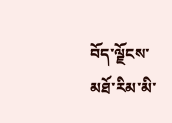བོད་ལྗོངས་མཐོ་རིམ་མི་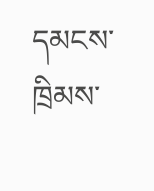དམངས་ཁྲིམས་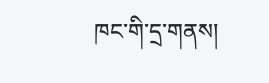ཁང་གི་དྲ་གནས།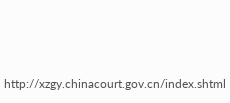http://xzgy.chinacourt.gov.cn/index.shtml